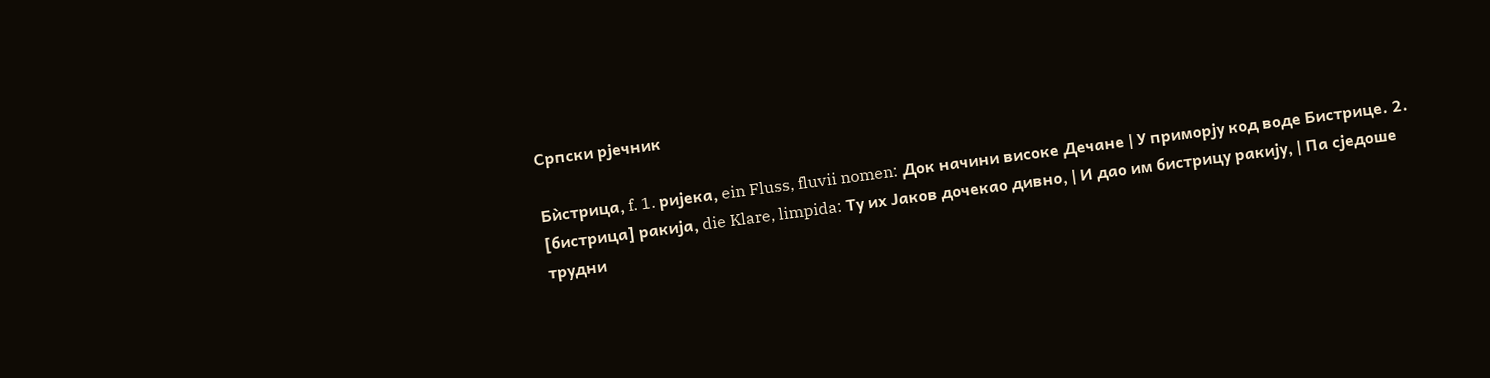Српски рјечник

Бѝстрица, f. 1. ријека, ein Fluss, fluvii nomen: Док начини високе Дечане | У приморју код воде Бистрице. 2.  [бистрица] ракија, die Klare, limpida: Ту их Јаков дочекао дивно, | И дао им бистрицу ракију, | Па сједоше трудни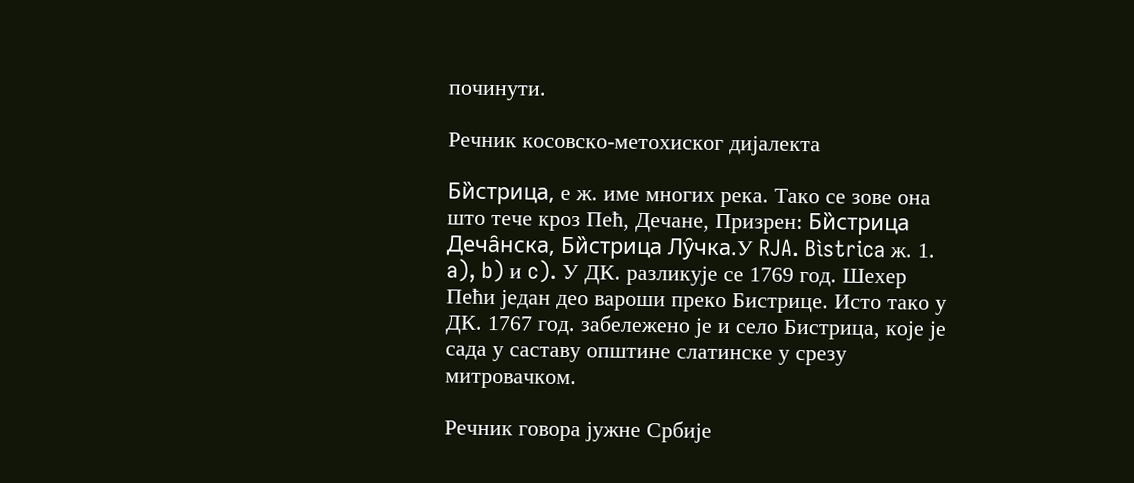починути.

Речник косовско-метохиског дијалекта

Би̏стрица, е ж. име многих река. Тако се зове она што тече кроз Пећ, Дечане, Призрен: Би̏стрица Деча̑нска, Би̏стрица Лу̑чка.У RJA. Bìstrica ж. 1. a), b) и c). У ДК. разликује се 1769 год. Шехер Пећи један део вароши преко Бистрице. Исто тако у ДК. 1767 год. забележено је и село Бистрица, које је сада у саставу општине слатинске у срезу митровачком.

Речник говора јужне Србије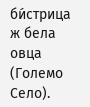би́стрица ж бела овца (Големо Село).